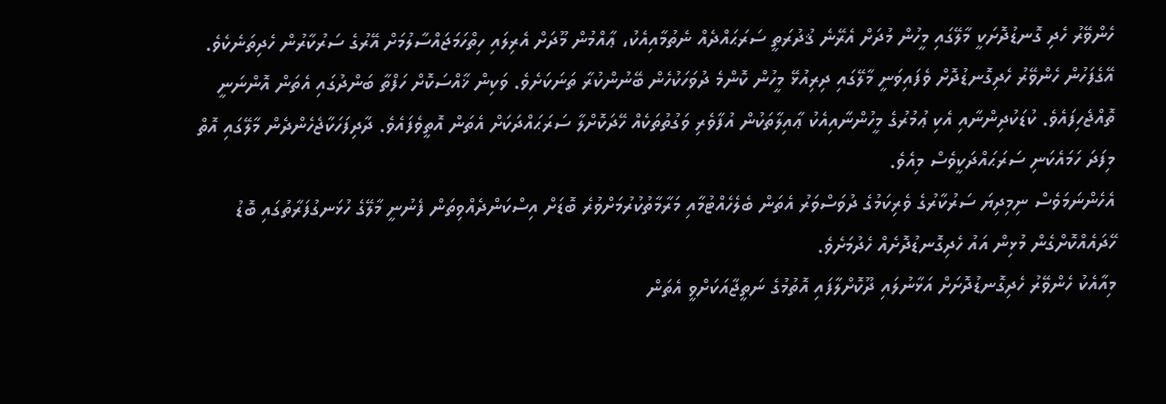ހެންވޭރު ހެދި ގޮނޑުދޮށަކީ މާލޭގައި މީހުން މުދަށް އެރޭނެ ޤުދުރަތީ ސަރަޙައްދެއް ނެތުމާއިއެކު، ޢާއްމުން މޫދަށް އެރިލައި ހިތްހަމަޖައްސާލުމަށް އޭރުގެ ސަރުކާރުން ހެދިތަނެކެވެ. އޭގެފަހުން ހެންވޭރު ހެދިގޮނޑުދޮށް ވެފައިވަނީ މާލޭގައި ދިރިއުޅޭ މީހުން ކޮންމެ ދުވަހަކުހެން ބޭނުންކުރާ ތަނަކަށެވެ. ވަކިން ޚާއްސަކޮށް ހަފްތާ ބަންދުގައި އެތަން އޮންނަނީ ތޮއްޖެހިފައެވެ. ކުޑަކުދިންނާއި އެކި ޢުމުރުގެ މީހުންނާއިއެކު ޢާއިލާތަކުން އުފާވެރި ވަގުތުތަކެއް ހޭދަކޮށްލާ ސަރަޙައްދަކަށް އެތަން އޮތީވެފައެވެ. ދާދިފަހަކާޖެހެންދެން މާލޭގައި އޮތް މިފަދަ ހަމައެކަނި ސަރަޙައްދަކީވެސް މިއެވެ.
އެހެންނަމަވެސް ނިމިދިޔަ ސަރުކާރުގެ ވެރިކަމުގެ ދުވަސްވަރު އެތަން ބެލެހެއްޓުމާއި މަރާމާތުކުރުމަށްވުރެ ބޮޑަށް އިސްކަންދެއްވިތަން ފެނުނީ މާލޭގެ ހުޅަނގުފަރާތުގައި ބޮޑު ހޭދައެއްކޮށްގެން މުޅިން އައު ހެދިގޮނޑުދޮށެއް ހެދުމަށެވެ.
މިއާއެކު ހެންވޭރު ހެދިގޮނޑުދޮށަށް އަޅާނުލައި ދޫކޮށްލާފައި އޮތުމުގެ ނަތީޖާއަކަށްވީ އެތަން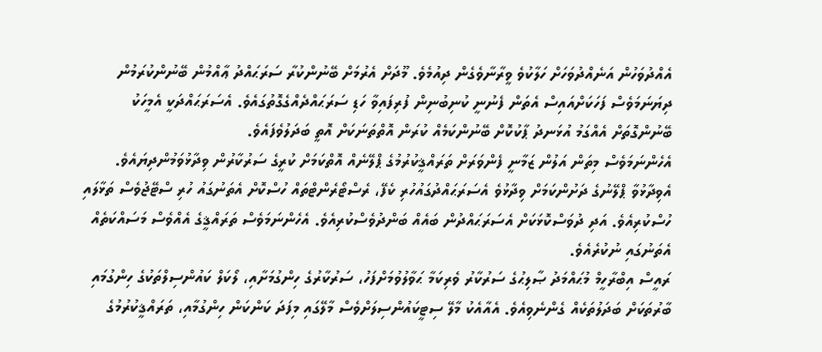އެއްދުވަހުން އަނެއްދުވަހަށް ހަލާކުވެ ވީރާނާވެގެން ދިއުމެވެ. މޫދަށް އެރުމަށް ބޭނުންކުރާ ސަރަޙައްދު ޢާއްމުން ބޭނުންކުރަމުން ދިޔަނަމަވެސް ފަހަކަށްއައިސް އެތަން ފެނުނީ ކުނިބުނިން ފުރިފައިވާ ހަޑި ސަރަޙައްދެއްގެގޮތުގައެވެ. އެސަރަޙައްދަކީ އެމީހަކު ބޭނުންގޮތަށް އެއްގަމު އުޅަނދު ޕާކުކޮށް ބޭނުންކަމެއް ކުރަން އޮތްތަނަކަށް އޮތީ ބަދަލުވެފައެވެ.
އެހެންނަމަވެސް މިތަން އަލުން ޒަމާނީ ފެންވަރަށް ތަރައްޤީކުރުމުގެ ޕްލޭނެއް އޮތްކަމަށް ކުރީގެ ސަރުކާރުން ވިދާޅުވަމުންދިޔައެވެ. އެވިދާޅުވާ ޕްލޭނުގެ ދަށުންކަމަށް ވިދާޅުވެ އެސަރަޙައްދުގައުހުރި ކެފޭ، ރެސްޓޯރެންޓްތައް ހުސްކޮށް އެތަނުގައު ހުރި ސްޓޭޖުވެސް ތަޅާލައި ހުސްކުރިއެވެ. އަދި ދުވަސްކޮޅަކަށް އެސަރަޙައްދުން ބައެއް ބަންދުވެސްކުރިއެވެ. އެހެންނަމަވެސް ތަރައްޤީގެ އެއްވެސް މަސައްކަތެއް އެތަނުގައި ނުކުރެއެވެ.
ރައީސް އިބްރާހީމް މުޙައްމަދު ޞާލިޙުގެ ސަރުކާރު ވެރިކަމާ ޙަވާލުވުމަށްފަހު، ސަރުކާރުގެ ހިންގުމަށާއި، ލޯކަލް ކައުންސިލްތަކުގެ ހިންގުމައި ބާރުތަކަށް ބަދަލުތަކެއް ގެންނެވިއެވެ. އެއާއެކު މާލޭ ސިޓީކައުންސިލަށްވެސް މާލޭގައި މިފަދަ ކަންކަން ހިންގުމާއި، ތަރައްޤީކުރުމުގެ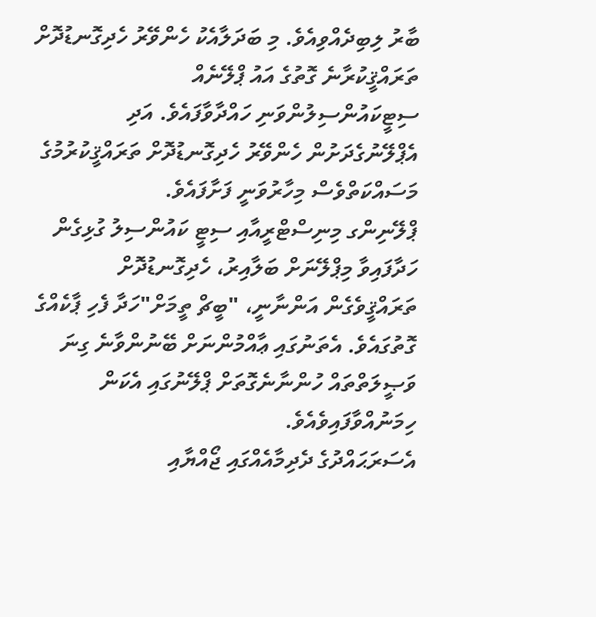ބާރު ލިބިދެއްވިއެވެ. މި ބަދަލާއެކު ހެންވޭރު ހެދިގޮނޑުދޮށް ތަރައްޤީކުރާނެ ގޮތުގެ އައު ޕްލޭނެއް ސިޓީކައުންސިލުންވަނި ހައްދާވާފައެވެ. އަދި އެޕްލޭނުގެދަށުން ހެންވޭރު ހެދިގޮނޑުދޮށް ތަރައްޤީކުރުމުގެ މަސައްކަތްވެސް މިހާރުވަނީ ފަށާފައެވެ.
ޕްލޭނިންގ މިނިސްޓްރީއާއި ސިޓީ ކައުންސިލު ގުޅިގެން ހަދާފައިވާ މިޕްލޭނަށް ބަލާއިރު، ހެދިގޮނޑުދޮށް ތަރައްޤީވެގެން އަންނާނީ، "ބީޗް ތީމަށް"ހަދާ ފެހި ޕާކެއްގެ ގޮތުގައެވެ. އެތަނުގައި ޢާއްމުންނަށް ބޭނުންވާނެ ގިނަ ވަޞީލަތްތައް ހުންނާނެގޮތަށް ޕްލޭނުގައި އެކަން ހިމަނުއްވާފައިވެއެވެ.
އެސަރަޙައްދުގެ ދެދިމާއެއްގައި ޖޯއްޔާއި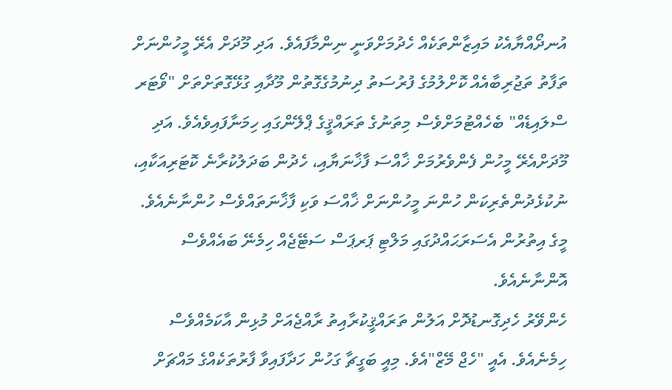އުނދޯއްޔާއެކު މައިޒާންތަކެއް ހެދުމަށްވަނީ ނިންމާފައެވެ. އަދި މޫދަށް އެރޭ މީހުންނަށް ތަފާތު ތަޖުރިބާއެއް ކޮށްލުމުގެ ފުރުސަތު ދިނުމުގެގޮތުން މޫދާއި ގުޅޭގޮތަށްތަށް "ވޯޓަރ ސްލައިޑެއް" ބެހެއްޓުމަށްވެސް މިތަނުގެ ތަރައްޤީގެ ޕްލޭންގައި ހިމަނާފައިވެއެވެ. އަދި މޫދަށްއެރޭ މީހުން ފެންވެރުމަށް ޚާއްސަ ފާޚާނަޔާއި، ހެދުން ބަދަލުކުރާނެ ކޮޓަރިއަކާއި، ނުކުޅެދުންތެރިކަން ހުންނަ މީހުންނަށް ޚާއްސަ ވަކި ފާޚާނަތައްވެސް ހުންނާނެއެވެ. މީގެ އިތުރުން އެސަރަޙައްދުގައި މަލްޓި ޕަރޕަސް ސަޓޭޖެއް ހިމެނޭ ބައެއްވެސް އޮންނާނެއެވެ.
ހެންވޭރު ހެދިގޮނޑުދޮށް އަލުން ތަރައްޤީކުރާއިތު ރާއްޖެއަށް މުޅިން އާކަމެއްވެސް ހިމެނެއެވެ. އެއީ "ހެޖް މޭޒް"އެވެ. މިއީ ބަގީޗާ ގަހުން ހަދާފައިވާ ފާރުތަކެއްގެ މައްޗަށް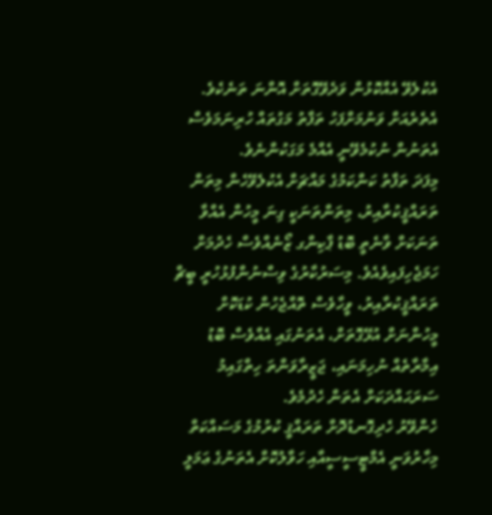އެކުލެވޭ އެއްކޮޅުން ވަދެވޭގޮތަށް އޮންނަ ތަނެކެވެ. އެތެރެއަށް ވަނުމަށްފަހު ތަފާތު މަގުތައް ހުރިނަމަވެސް އެތަނުން ނުކުމެވޭނީ އެއްމެ މަގަކުންނެވެ.
މިފަދަ ތަފާތު ކަންކަމުގެ މައްޗަށް އެކުލެވޭހެން މިތަން ތަރައްޤީކުރާއިރު، މިތަންތަނަކީ ގިނަ މީހުން އެއްވާ ތަނަކަށް ވާނެތީ ބޮޑު ޕާކިންގ ޒޯނެއްވެސް ހެދުމަށް ހަމަޖެހިފައިވެއެވެ. މިސަރުކާރުގެ ވިސްނުންފުޅުހުރީ ބީޗް ތަރައްޤީކުރާއިރު، ވީހާވެސް ތޮއްޖެހުން ކުޑަކޮށް މީހުންނަށް އުޅޭގޮތަށް، އެތަނުގައި އެއްވެސް ބޮޑު އިމާރާތެއް ނުހިމަނައި، ޖަޒީރާވަންތަ ހިތްގައިމު ސަރަޙައްދަކަށް އެތަން ހެދުމެވެ.
ހެންވޭރު ހެދިގޮނޑުދޮށް ތަރައްޤީ ކުރުމުގެ މަސައްކަތް މިހާރުވަނީ އެމްޓީސީސީއާއި ހަވާލުކޮށް އެތަނުގެ ޢަމަލީ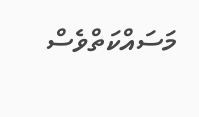މަސައްކަތްވެސް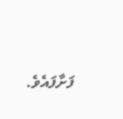ފަށާފައެވެ.